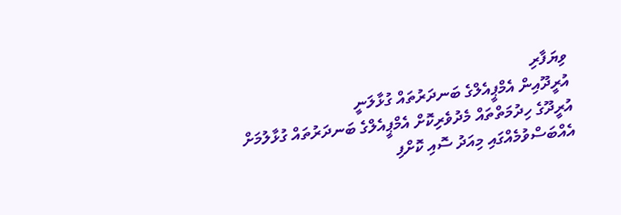ވިޔަފާރި
އުރީދޫއިން އެމްޕީއެލްގެ ބަނދަރުތައް ގުޅާލަނީ
އުރީދޫގެ ހިދުމަތްތައް މެދުވެރިކޮށް އެމްޕީއެލްގެ ބަނދަރުތައް ގުޅާލުމަށް އެއްބަސްވުމެއްގައި މިއަދު ސޮއި ކޮށްފި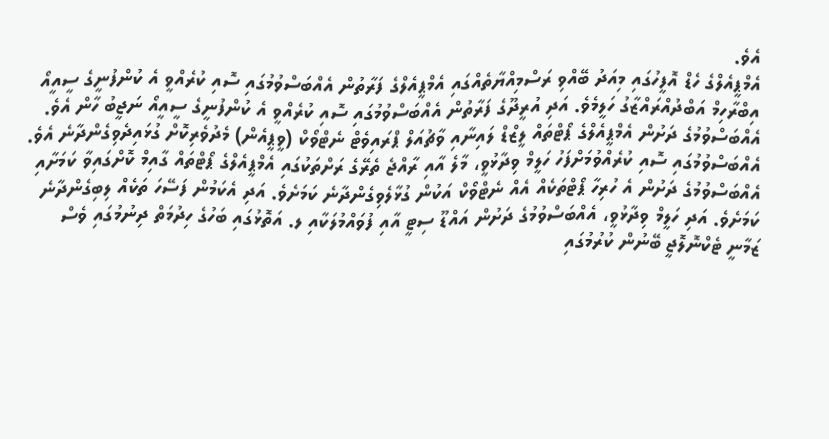އެވެ.
އެމްޕީއެލްގެ ހެޑް އޮފީހުގައި މިއަދު ބޭއްވި ރަސްމިއްޔާތެއްގައި އެމްޕީއެލްގެ ފަރާތުން އެއްބަސްވުމުގައި ސޮއި ކުރެއްވީ އެ ކުންފުނީގެ ސީއީއޯ އިބްރާހިމް އަބްދުއްރައްޒާގު ހަލީމެވެ. އަދި އުރީދޫގެ ފަރާތުން އެއްބަސްވުމުގައި ސޮއި ކުރެއްވީ އެ ކުންފުނީގެ ސީއީއޯ ނަޖީބު ހާން އެވެ. އެއްބަސްވުމުގެ ދަށުން އެމްޕީއެލްގެ ޕޯޓްތައް ލީޒްޑް ލައިނާއި ވާޗުއަލް ޕްރައިވެޓް ނެޓްވޯކް (ވީޕީއެން) މެދުވެރިކޮށް ގުޅައިދެވިގެންދާނެ އެވެ.
އެއްބަސްވުމުގައި ސޮއި ކުރެއްވުމަށްފަހު ހަލީމް ވިދާޅުވީ، މާލެ އާއި ރާއްޖެ ތެރޭގެ ރަށްތަކުގައި އެމްޕީއެލްގެ ޕޯޓްތައް ގާއިމް ކޮށްގައިވާ ކަމަށާއި އެއްބަސްވުމުގެ ދަށުން އެ ހުރިހާ ޕޯޓްތަކެއް އެއް ނެޓްވޯކް އަކުން ގުޅާލެވިގެންދާނެ ކަމަށެވެ. އަދި އެކަމުން ފަސޭހަ ތަކެއް ލިބިގެންދާނެ ކަމަށެވެ. އަދި ހަލީމް ވިދާޅުވީ، އެއްބަސްވުމުގެ ދަށުން އައްޑޫ ސިޓީ އާއި ފުވައްމުލަކާއި ލ. އަތޮޅުގައި ބަހުގެ ހިދުމަތް ދިނުމުގައި ވެސް ޒަމާނީ ޓެކްނޮލޮޖީ ބޭނުން ކުރުމުގައި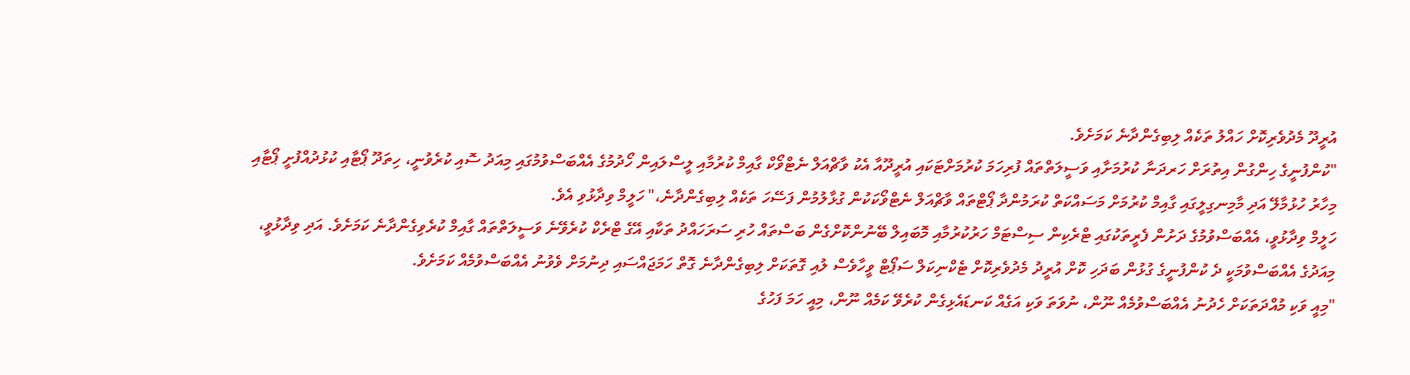އުރީދޫ މެދުވެރިކޮށް ހައްލު ތަކެއް ލިބިގެންދާނެ ކަމަށެވެ.
"ކުންފުނީގެ ހިންގުން އިތުރަށް ހަރދަނާ ކުރުމަށާއި ވަސީލަތްތައް ފުރިހަމަ ކުރުމަށްޓަކައި އުރީދޫއާ އެކު ވާޗްއަލް ނެޓްވޯކް ގާއިމް ކުރުމާއި ލީސްލައިން ހޯދުމުގެ އެއްބަސްވުމުގައި މިއަދު ސޮއި ކުރެވުނީ، ހިތަދޫ ޕޯޓާއި ކުޅުދުއްފުށީ ޕޯޓާއި މިހާރު ހުޅުމާލޭ އަދި މާމިނގިލީގައި ގާއިމް ކުރުމަށް މަސައްކަތް ކުރަމުންދާ ޕޯޓްތައް ވާޗްއަލް ނެޓްވޯކަކުން ގުޅާލުމުން ފަސޭހަ ތަކެއް ލިބިގެންދާނެ،" ހަލީމް ވިދާޅުވި އެވެ.
ހަލީމް ވިދާޅުވީ، އެއްބަސްވުމުގެ ދަށުން ފެރީތަކުގައި ޓްރެކިން ސިސްޓަމް ހަރުކުރުމާއި މޮބައިލް ބޭނުންކޮށްގެން ބަސްތައް ހުރި ސަރަހައްދު ތަކާއި އޭގެ ޓްރެކް ކުރެވޭނެ ވަސީލަތްތައް ގާއިމް ކުރެވިގެންދާނެ ކަމަށެވެ. އަދި ވިދާޅުވީ، މިއަދުގެ އެއްބަސްވުމަކީ ދެ ކުންފުނީގެ ގުޅުން ބަދަހި ކޮށް އުރީދު މެދުވެރިކޮށް ޓެކްނިކަލް ސަޕޯޓް ވީހާވެސް ލުއި ގޮތަކަށް ލިބިގެންދާނެ ގޮތް ހަމަޖައްސައި ދިނުމަށް ވެވުނު އެއްބަސްވުމެއް ކަމަށެވެ.
"މިއީ ވަކި މުއްދަތަކަށް ހެދުނު އެއްބަސްވުމެއް ނޫން، ނުވަތަ ވަކި އަގެއް ކަނޑައެޅިގެން ކުރެވޭ ކަމެއް ނޫން، މިއީ ހަމަ ފަހުގެ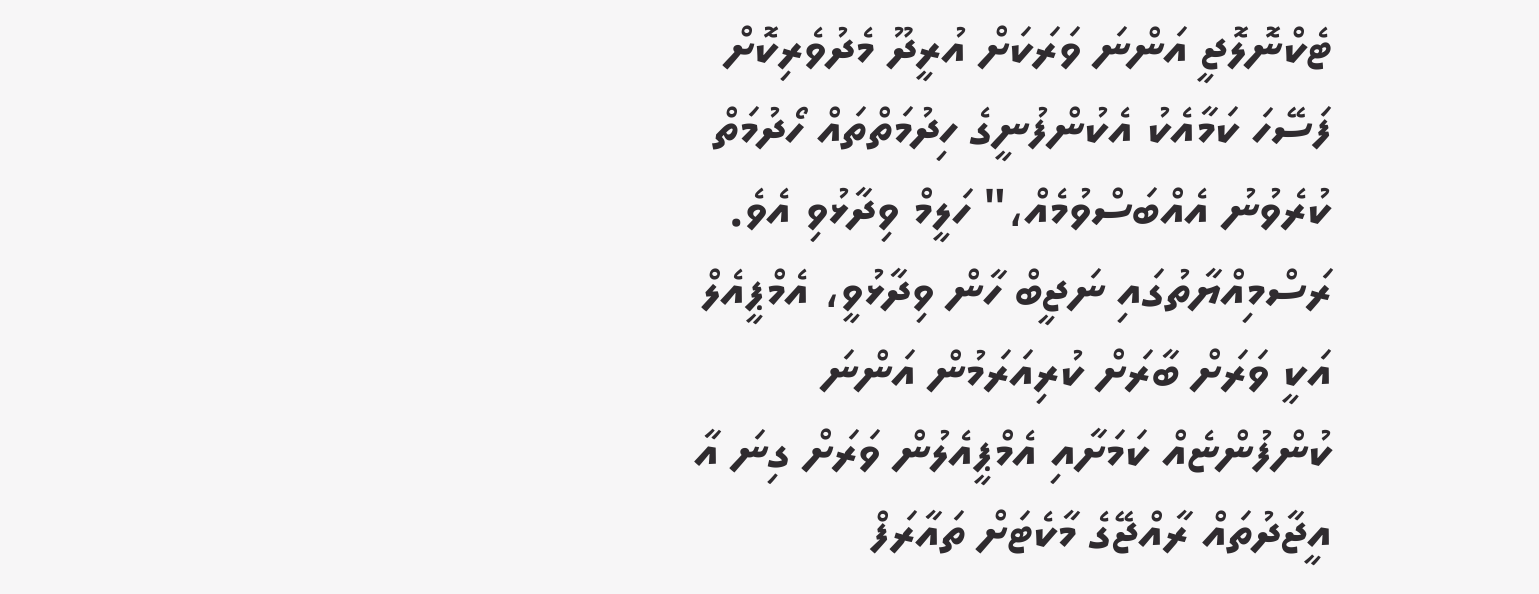ޓެކްނޮލޮޖީ އަންނަ ވަރަކަށް އުރީދޫ މެދުވެރިކޮށް ފަސޭހަ ކަމާއެކު އެކުންފުނީގެ ހިދުމަތްތައް ހޯދުމަތް ކުރެވުނު އެއްބަސްވުމެއް،" ހަލީމް ވިދާޅުވި އެވެ.
ރަސްމިއްޔާތުގައި ނަޖީބް ހާން ވިދާޅުވީ، އެމްޕީއެލް އަކީ ވަރަށް ބާރަށް ކުރިއަރަމުން އަންނަ ކުންފުންޏެއް ކަމަށާއި އެމްޕީއެލުން ވަރަށް ގިނަ އާ އީޖާދުތައް ރާއްޖޭގެ މާކެޓަށް ތައާރަފް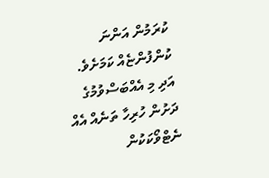ކުރަމުން އަންނަ ކުންފުންޏެއް ކަމަށެވެ. އަދި މި އެއްބަސްވުމުގެ ދަށުން ހުރިހާ ތަނެއް އެއް ނެޓްވޯކަކުން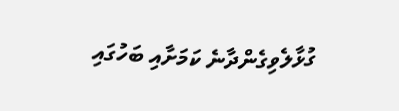ގުޅާލެވިގެންދާނެ ކަމަށާއި ބަހުގައި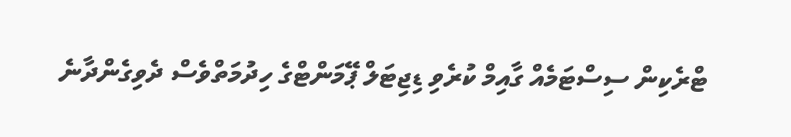ޓްރެކިން ސިސްޓަމެއް ގާއިމް ކުރެވި ޑިޖިޓަލް ޕޭމަންޓްގެ ހިދުމަތްވެސް ދެވިގެންދާނެ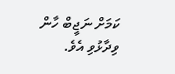ކަމަށް ނަޖީބް ހާން ވިދާޅުވި އެވެ.